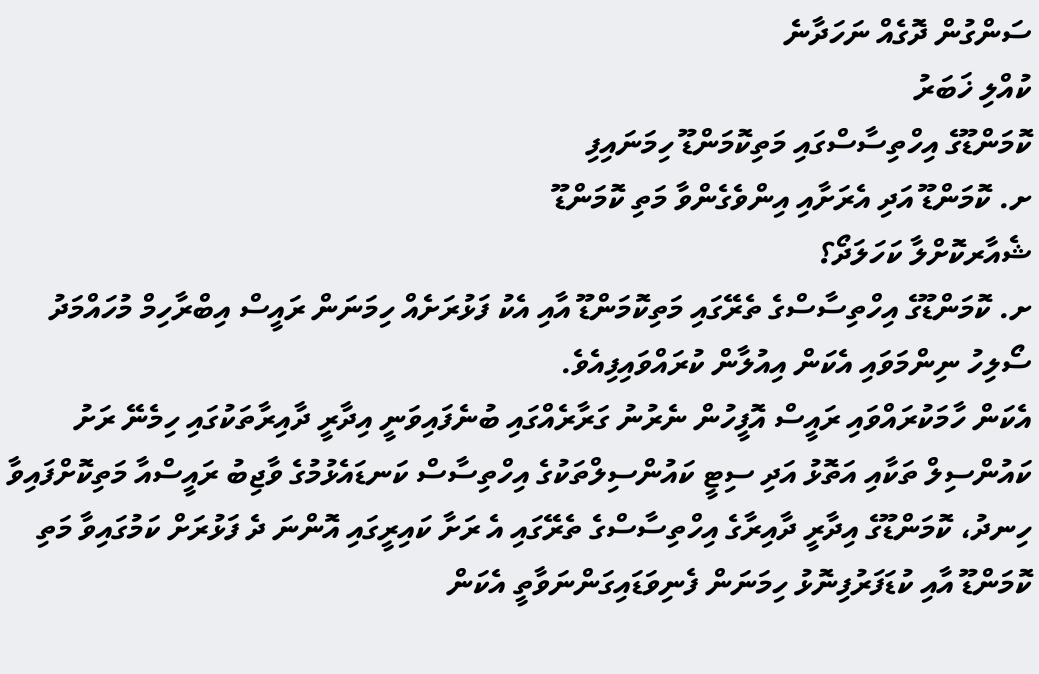ސަންގުން ދޮގެއް ނަހަދާނެ
ކުއްލި ޚަބަރު
ކޮމަންޑޫގެ އިހްތިސާސްގައި މަތިކޮމަންޑޫ ހިމަނައިފި
ށ. ކޮމަންޑޫ އަދި އެރަށާއި އިންވެގެންވާ މަތި ކޮމަންޑޫ
ޝެއާރކޮށްލާ ކަހަލަދޯ؟
ށ. ކޮމަންޑޫގެ އިހްތިސާސްގެ ތެރޭގައި މަތިކޮމަންޑޫ އާއި އެކު ފަޅުރަށެއް ހިމަނަން ރައީސް އިބްރާހިމް މުހައްމަދު ސޯލިހު ނިންމަވައި އެކަން އިއުލާން ކުރައްވައިފިއެވެ.
އެކަން ހާމަކުރައްވައި ރައީސް އޮފީހުން ނެރުނު ގަރާރެއްގައި ބުނެފައިވަނީ އިދާރީ ދާއިރާތަކުގައި ހިމެނޭ ރަށު ކައުންސިލް ތަކާއި އަތޮޅު އަދި ސިޓީ ކައުންސިލްތަކުގެ އިހްތިސާސް ކަނޑައެޅުމުގެ ވާޖިބު ރައީސްއާ މަތިކޮށްފައިވާ ހިނދު، ކޮމަންޑޫގެ އިދާރީ ދާއިރާގެ އިހްތިސާސްގެ ތެރޭގައި އެ ރަށާ ކައިރީގައި އޮންނަ ދެ ފަޅުރަށް ކަމުގައިވާ މަތި ކޮމަންޑޫ އާއި ކުޑަފަރުފިނޮޅު ހިމަނަން ފެނިވަޑައިގަންނަވާތީ އެކަން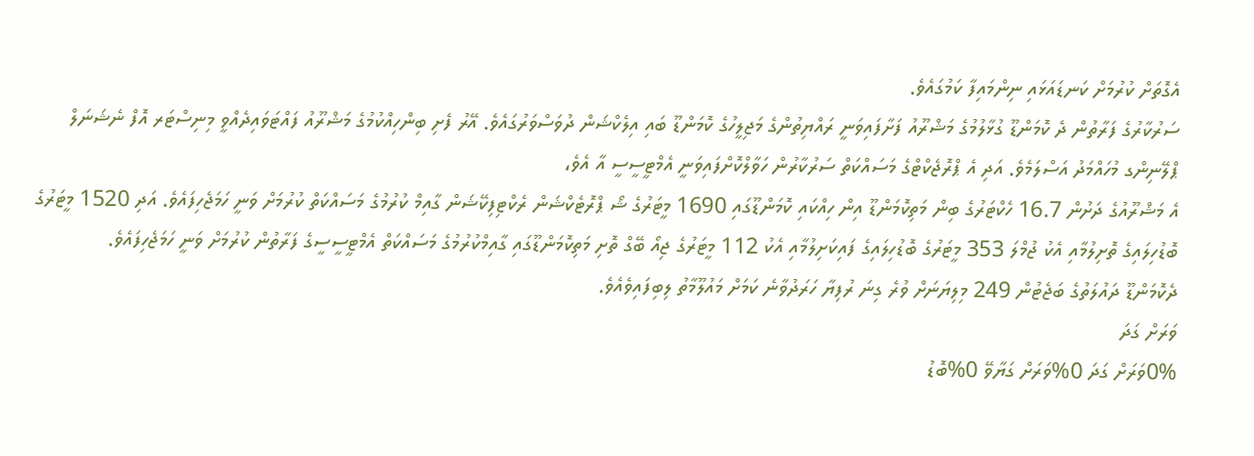އެގޮތަށް ކުރުމަށް ކަނޑައަޅައި ނިންމައިފާ ކަމުގައެވެ.
ސަރުކާރުގެ ފަރާތުން ދެ ކޮމަންޑޫ ގުޅާލުމުގެ މަޝްރޫއު ފަށާފައިވަނީ ރައްޔިތުންގެ މަޖިލީހުގެ ކޮމަންޑޫ ބައި އިލެކްޝަން ދުވަސްވަރުގައެވެ. އޭރު ފެށި ބިންހިއްކުމުގެ މަޝްރޫއު ފައްޓަވައިދެއްވީ މިނިސްޓަރ އޮފް ނެޝަނަލް ޕްލޭނިންގ މުހައްމަދު އަސްލަމެވެ. އަދި އެ ޕްރޮޖެކްޓްގެ މަސައްކަތް ސަރުކާރުން ހަވާލްކޮށްފައިވަނީ އެމްޓީސީސީ އާ އެވެ،
އެ މަޝްރޫއުގެ ދަށުން 16.7 ހެކްޓަރުގެ ބިން މަތިކޮމަންޑޫ އިން ހިއްކައި ކޮމަންޑޫގައި 1690 މީޓަރުގެ ޝޯ ޕްރޮޓެކްޝަން ރެކްޓިފިކޭޝަން ގާއިމް ކުރުމުގެ މަސައްކަތް ކުރުމަށް ވަނީ ހަމަޖެހިފައެވެ. އަދި 1520 މީޓަރުގެ ބޮޑުހިލައިގެ ތޮށިލުމާއި އެކު ޖުމްލަ 353 މީޓަރުގެ ބޮޑުހިލައިގެ ފައިކަށިލުމާއި އެކު 112 މީޓަރުގެ ޖިއޯ ބޭގް ތޮށި މަތިކޮމަންޑޫގައި ގާއިމްކުރުމުގެ މަސައްކަތް އެމްޓީސީސީގެ ފަރާތުން ކުރުމަށް ވަނީ ހަމަޖެހިފައެވެ.
ދެކޮމަންޑޫ ދައުލަތުގެ ބަޖެޓުން 249 މިލިޔަނަށް ވުރެ ގިނަ ރުފިޔާ ހަރަދުވާނެ ކަމަށް މައުލޫމާތު ލިބިފައިވެއެވެ.
ވަރަށް ގަދަ
0%ވަރަށް ގަދަ 0%ވަރަށް ގަޔާވޭ 0%ބޮޑު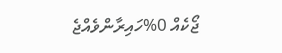ޖޯކެއް 0%ހައިރާންވެއްޖެ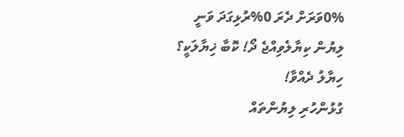0%ވަރަށް ދެރަ 0%ރުޅިގަދަ ވަނީ
ލިޔުން ކިޔާލެވިއްޖެ ދޯ! ކޮބާ ޚިޔާލަކީ؟
ހިޔާލު ދެއްވާ!
ގުޅުންހުރި ލިޔުންތައް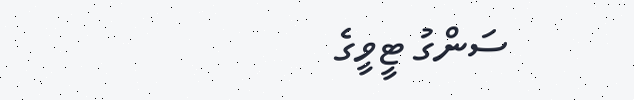ސަންގު ޓީވީގެ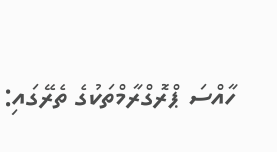ހާއްސަ ޕްރޮގްރާމްތަކުގެ ތެރޭގައި: